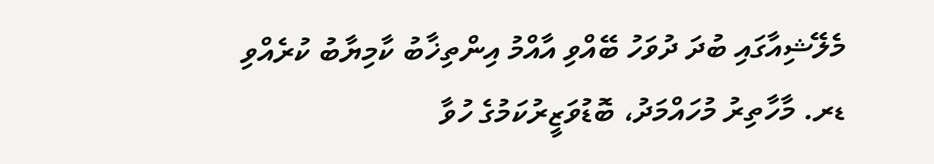މެލޭޝިއާގައި ބުދަ ދުވަހު ބޭއްވި އާއްމު އިންތިޚާބު ކާމިޔާބު ކުރެއްވި ޑރ. މާހާތިރު މުހައްމަދު، ބޮޑުވަޒީރުކަމުގެ ހުވާ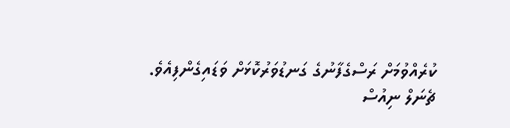ކުރެއްވުމަށް ރަސްގެފާނުގެ ގަނޑުވަރުކޮޅަށް ވަޑައިގެންފިއެވެ.
ޗެނަލް ނިއުސް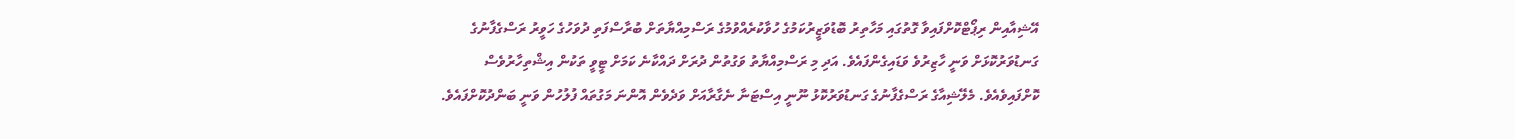އޭޝިއާއިން ރިޕޯޓްކޮށްފައިވާ ގޮތުގައި މަހާތިރު ބޮޑުވަޒީރުކަމުގެ ހުވާކުރެއްވުމުގެ ރަސްމިއްޔާތަށް ބުރާސްފަތި ދުވަހުގެ ހަވީރު ރަސްގެފާނުގެ ގަނޑުވަރުކޮޅަށް ވަނީ ހާޒިރުވެ ވަޑައިގެންފައެވެ. އަދި މި ރަސްމިއްޔާތު ވަގުތުން ދުރަށް ދައްކާނެ ކަމަށް ޓީވީ ތަކުން އިޝްތިހާރުވެސް ކޮށްފައިވެއެވެ. މެލޭޝިއާގެ ރަސްގެފާނުގެ ގަނޑުވަރުކޮޅު ނޫނީ އިސްޓަނާ ނެގާރާއަށް ވަދެވެން އޮންނަ މަގުތައް ފުލުހުން ވަނީ ބަންދުކޮށްފައެވެ.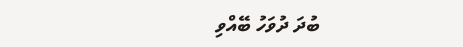ބުދަ ދުވަހު ބޭއްވި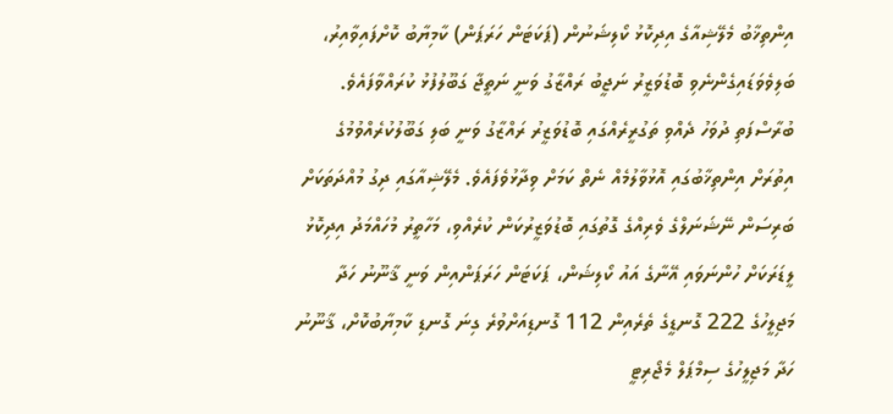އިންތިޚާބު މެލޭޝިއާގެ އިދިކޮޅު ކޯލިޝަނުން (ޕަކަޓަން ހަރަޕަން) ކާމިޔާބު ކޮށްފައިވާއިރު، ބަލިވެވަޑައިގެންނެވި ބޮޑުވަޒީރު ނަޖީބު ރައްޒާގު ވަނީ ނަތީޖާ ގަބޫލުފުޅު ކުރައްވާފައެވެ.
ބުރާސްފަތި ދުވަހު ދެއްވި ތަގުރީރެއްގައި ބޮޑުވަޒީރު ރައްޒާގު ވަނީ ބަލި ގަބޫލުކުރެއްވުމުގެ އިތުރަށް އިންތިޚާބުގައި އޮޅުވާލުމެއް ނެތް ކަމަށް ވިދާޅުވެފައެވެ. މެލޭޝިއާގައި ދިގު މުއްދަތަކަށް ބަރިސަން ނޭޝަނަލްގެ ވެރިއްގެ ގޮތުގައި ބޮޑުވަޒީރުކަން ކުރެއްވި، މަހާތީރު މުހައްމަދު އިދިކޮޅު ލީޑަރަކަށް ހުންނަވައި އޭނާގެ އައު ކޯލިޝަން، ޕަކަޓަން ހަރަޕަންއިން ވަނީ ޤާނޫނު ހަދާ މަޖިލީހުގެ 222 ގޮނޑީގެ ތެރެއިން 112 ގޮނޑިއަށްވުރެ ގިނަ ގޮނޑި ކާމިޔާބުކޮށް، ޤާނޫނު ހަދާ މަޖިލީހުގެ ސިމްޕަލް މެޖޯރިޓީ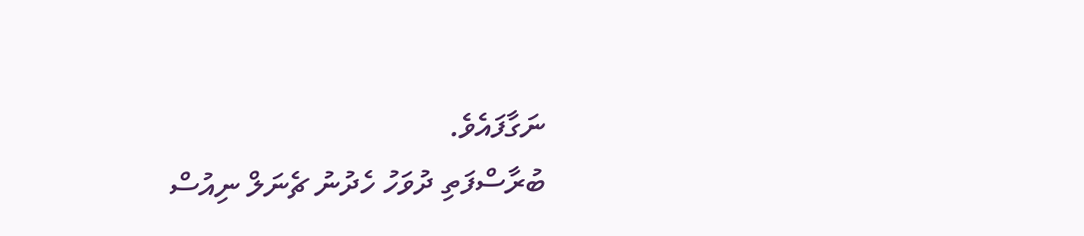ނަގާފައެވެ.
ބުރާސްފަތި ދުވަހު ހެދުނު ޗެނަލް ނިއުސް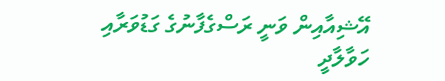އޭޝިއާއިން ވަނީ ރަސްގެފާނުގެ ގަޑުވަރާއި ހަވާލާދީ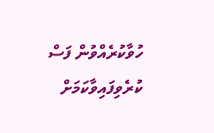ހުވާކުރެއްވުން ފަސް ކުރެވިފައިވާކަމަށް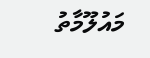މައުލޫމާތު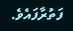ފަތުރާފައެވެ.